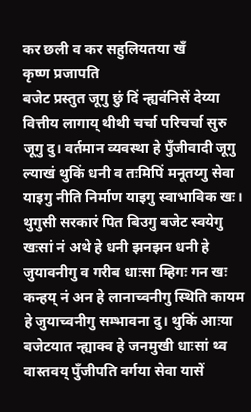कर छली व कर सहुलियतया खँ
कृष्ण प्रजापति
बजेट प्रस्तुत जूगु छुं दिं न्ह्यवंनिसें देय्या वित्तीय लागाय् थीथी चर्चा परिचर्चा सुरु जूगु दु। वर्तमान व्यवस्था हे पुँजीवादी जूगु ल्याखं थुकिं धनी व तःमिपिं मनूतय्गु सेवा याइगु नीति निर्माण याइगु स्वाभाविक खः। थुगुसी सरकारं पित बिउगु बजेट स्वयेगु खःसां नं अथे हे धनी झनझन धनी हे जुयावनीगु व गरीब धाःसा म्हिगः गन खः कन्हय् नं अन हे लानाच्वनीगु स्थिति कायम हे जुयाच्वनीगु सम्भावना दु। थुकिं आःया बजेटयात न्ह्याक्व हे जनमुखी धाःसां थ्व वास्तवय् पुँजीपति वर्गया सेवा यासें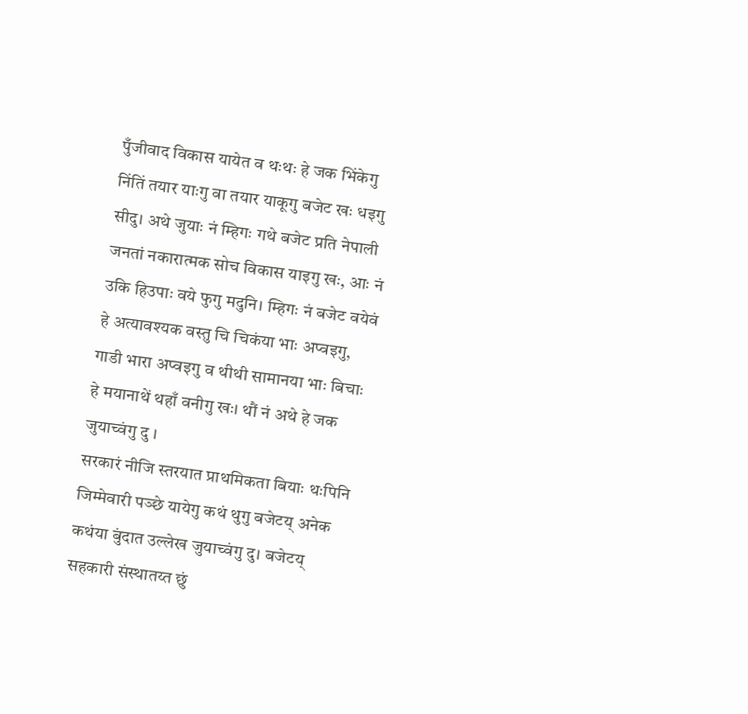पुँजीवाद विकास यायेत व थःथः हे जक भिंकेगु निंतिं तयार याःगु वा तयार याकूगु बजेट खः धइगु सीदु। अथे जुयाः नं म्हिगः गथे बजेट प्रति नेपाली जनतां नकारात्मक सोच विकास याइगु खः, आः नं उकि हिउपाः वये फुगु मदुनि। म्हिगः नं बजेट वयेवं हे अत्यावश्यक वस्तु चि चिकंया भाः अप्वइगु, गाडी भारा अप्वइगु व थीथी सामानया भाः बिचाः हे मयानाथें थहाँ वनीगु खः। थौं नं अथे हे जक जुयाच्वंगु दु ।
सरकारं नीजि स्तरयात प्राथमिकता बियाः थःपिनि जिम्मेवारी पञ्छे यायेगु कथं थुगु बजेटय् अनेक कथंया बुंदात उल्लेख जुयाच्वंगु दु। बजेटय् सहकारी संस्थातय्त छुं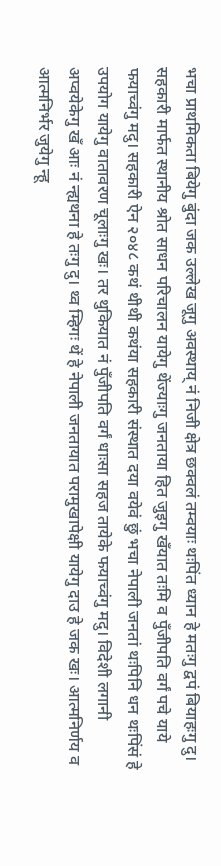भचा प्राथमिकता बियेगु बुंदा जक उल्लेख जूगु अवस्थाय् नं निजी क्षेत्र छक्वलं तम्वयाः थःपिंत ध्यान हे मतःगु द्वपं बियाहःगु दु। सहकारी मार्फत स्थानीय श्रोत साधन परिचालन यायेगु थेंज्याःगु जनताया हित जुइगु खँयात तःमि व पुँजीपति वर्गं पचे याये फयाच्वंगु मदु। सहकारी ऐन २०४८ कथं थीथी कथंया सहकारी संस्थात दया वयेवं छुं भचा नेपाली जनतां थःपिनि धन थःपिंसं हे उपयोग यायेगु वातावरण चूलाःगु खः। तर थुकियात नं पुँजीपति वर्गं धाःसा सहज तायेके फयाच्वंगु मदु। विदेशी लगानी अप्वयेकेगु खँ आः नं न्ह्यथना हे तःगु दु। थ्व म्हिगः थें हे नेपाली जनतायात परामुखापेक्षी यायेगु दाउ हे जक खः। आत्मनिर्णय व आत्मनिर्भर जुयेगु न्हू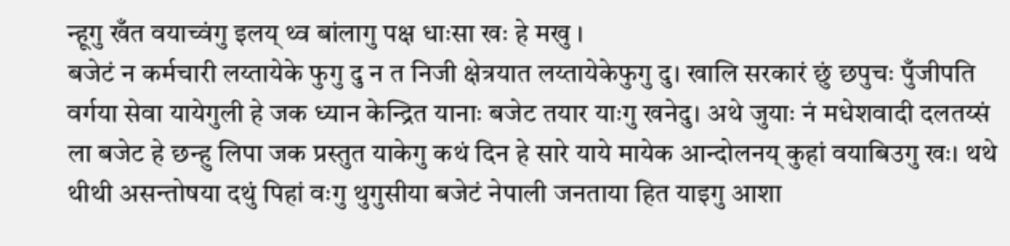न्हूगु खँत वयाच्वंगु इलय् थ्व बांलागु पक्ष धाःसा खः हे मखु ।
बजेटं न कर्मचारी लय्तायेके फुगु दु न त निजी क्षेत्रयात लय्तायेकेफुगु दु। खालि सरकारं छुं छपुचः पुँजीपति वर्गया सेवा यायेगुली हे जक ध्यान केन्द्रित यानाः बजेट तयार याःगु खनेदु। अथे जुयाः नं मधेशवादी दलतय्सं ला बजेट हे छन्हु लिपा जक प्रस्तुत याकेगु कथं दिन हे सारे याये मायेक आन्दोलनय् कुहां वयाबिउगु खः। थथे थीथी असन्तोषया दथुं पिहां वःगु थुगुसीया बजेटं नेपाली जनताया हित याइगु आशा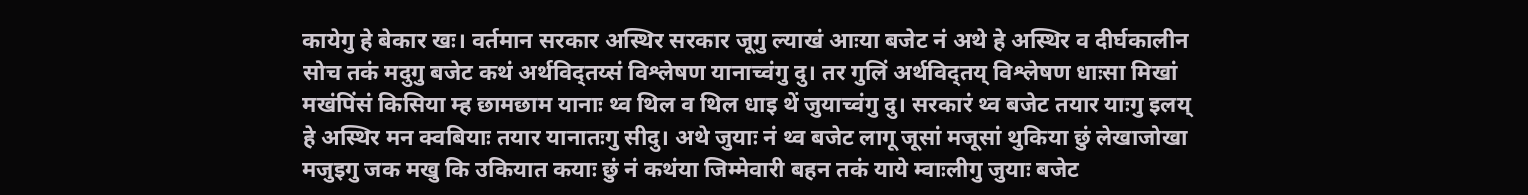कायेगु हे बेकार खः। वर्तमान सरकार अस्थिर सरकार जूगु ल्याखं आःया बजेट नं अथे हे अस्थिर व दीर्घकालीन सोच तकं मदुगु बजेट कथं अर्थविद्तय्सं विश्लेषण यानाच्वंगु दु। तर गुलिं अर्थविद्तय् विश्लेषण धाःसा मिखां मखंपिंसं किसिया म्ह छामछाम यानाः थ्व थिल व थिल धाइ थें जुयाच्वंगु दु। सरकारं थ्व बजेट तयार याःगु इलय् हे अस्थिर मन क्वबियाः तयार यानातःगु सीदु। अथे जुयाः नं थ्व बजेट लागू जूसां मजूसां थुकिया छुं लेखाजोखा मजुइगु जक मखु कि उकियात कयाः छुं नं कथंया जिम्मेवारी बहन तकं याये म्वाःलीगु जुयाः बजेट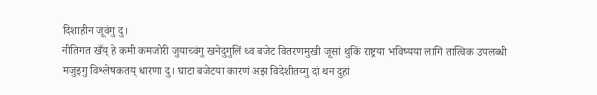दिशाहीन जूवंगु दु।
नीतिगत खँय् हे कमी कमजोरी जुयाच्वंगु खनेदुगुलिं थ्व बजेट वितरणमुखी जूसां थुकिं राष्ट्रया भविष्यया लागिं तात्विक उपलब्धी मजुइगु विश्लेषकतय् धारणा दु। घाटा बजेटया कारणं अझ विदेशीतय्गु दां थन दुहां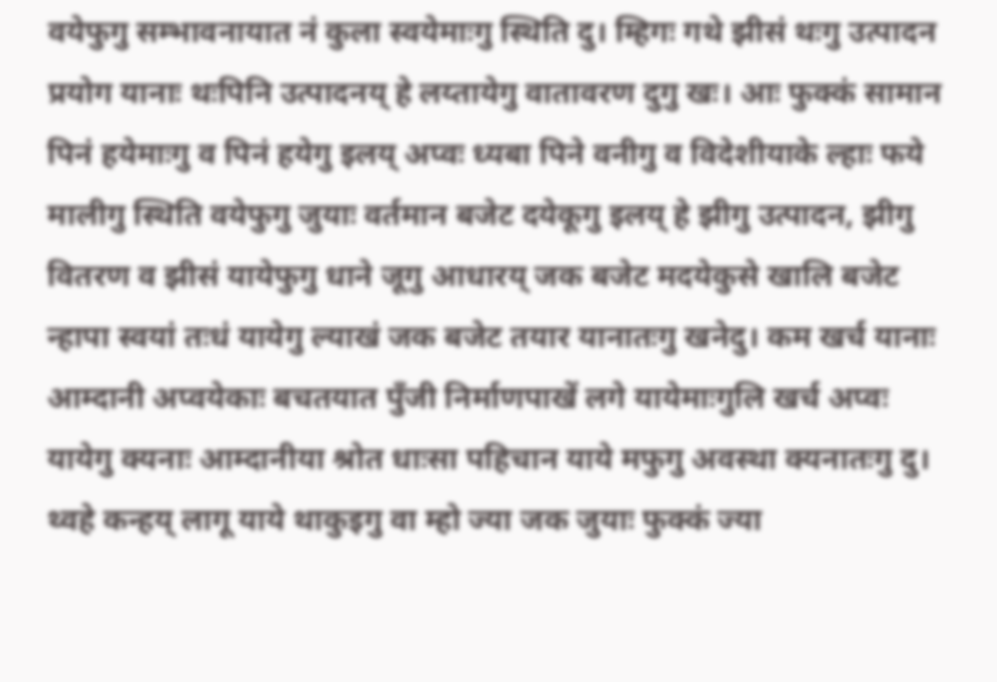वयेफुगु सम्भावनायात नं कुला स्वयेमाःगु स्थिति दु। म्हिगः गथे झीसं थःगु उत्पादन प्रयोग यानाः थःपिनि उत्पादनय् हे लय्तायेगु वातावरण दुगु खः। आः फुक्कं सामान पिनं हयेमाःगु व पिनं हयेगु इलय् अप्वः ध्यबा पिने वनीगु व विदेशीयाके ल्हाः फये मालीगु स्थिति वयेफुगु जुयाः वर्तमान बजेट दयेकूगु इलय् हे झीगु उत्पादन, झीगु वितरण व झीसं यायेफुगु धाने जूगु आधारय् जक बजेट मदयेकुसे खालि बजेट न्हापा स्वयां तःधं यायेगु ल्याखं जक बजेट तयार यानातःगु खनेदु। कम खर्च यानाः आम्दानी अप्वयेकाः बचतयात पुँजी निर्माणपाखें लगे यायेमाःगुलि खर्च अप्वः यायेगु क्यनाः आम्दानीया श्रोत धाःसा पहिचान याये मफुगु अवस्था क्यनातःगु दु। थ्वहे कन्हय् लागू याये थाकुइगु वा म्हो ज्या जक जुयाः फुक्कं ज्या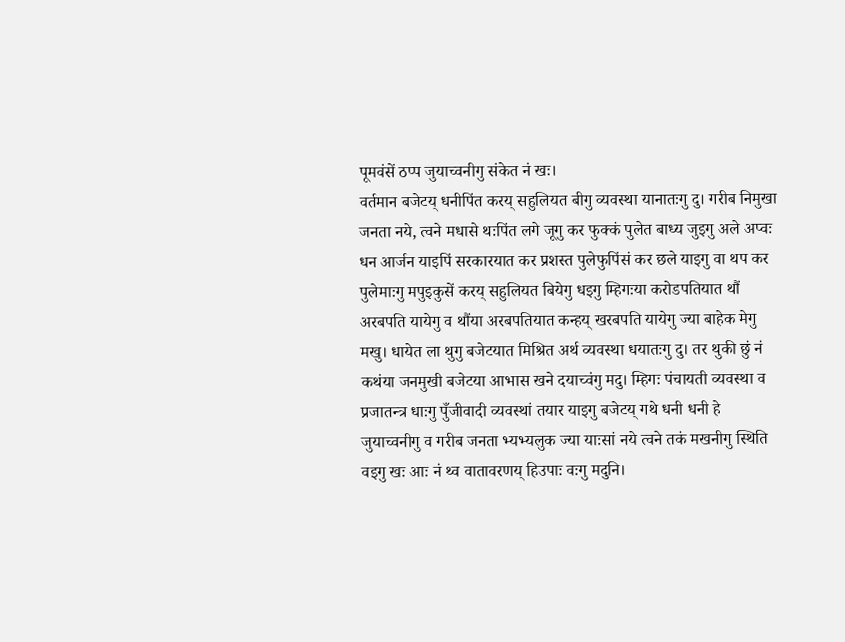पूमवंसें ठप्प जुयाच्वनीगु संकेत नं खः।
वर्तमान बजेटय् धनीपिंत करय् सहुलियत बीगु व्यवस्था यानातःगु दु। गरीब निमुखा जनता नये, त्वने मधासे थःपिंत लगे जूगु कर फुक्कं पुलेत बाध्य जुइगु अले अप्वः धन आर्जन याइपिं सरकारयात कर प्रशस्त पुलेफुपिंसं कर छले याइगु वा थप कर पुलेमाःगु मपुइकुसें करय् सहुलियत बियेगु धइगु म्हिगःया करोडपतियात थौं अरबपति यायेगु व थौंया अरबपतियात कन्हय् खरबपति यायेगु ज्या बाहेक मेगु मखु। धायेत ला थुगु बजेटयात मिश्रित अर्थ व्यवस्था धयातःगु दु। तर थुकी छुं नं कथंया जनमुखी बजेटया आभास खने दयाच्वंगु मदु। म्हिगः पंचायती व्यवस्था व प्रजातन्त्र धाःगु पुँजीवादी व्यवस्थां तयार याइगु बजेटय् गथे धनी धनी हे जुयाच्वनीगु व गरीब जनता भ्यभ्यलुक ज्या याःसां नये त्वने तकं मखनीगु स्थिति वइगु खः आः नं थ्व वातावरणय् हिउपाः वःगु मदुनि।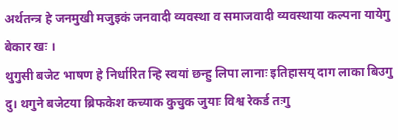अर्थतन्त्र हे जनमुखी मजुइकं जनवादी व्यवस्था व समाजवादी व्यवस्थाया कल्पना यायेगु बेकार खः ।
थुगुसी बजेट भाषण हे निर्धारित न्हि स्वयां छन्हु लिपा लानाः इतिहासय् दाग लाका बिउगु दु। थगुने बजेटया ब्रिफकेश कच्याक कुचुक जुयाः विश्व रेकर्ड तःगु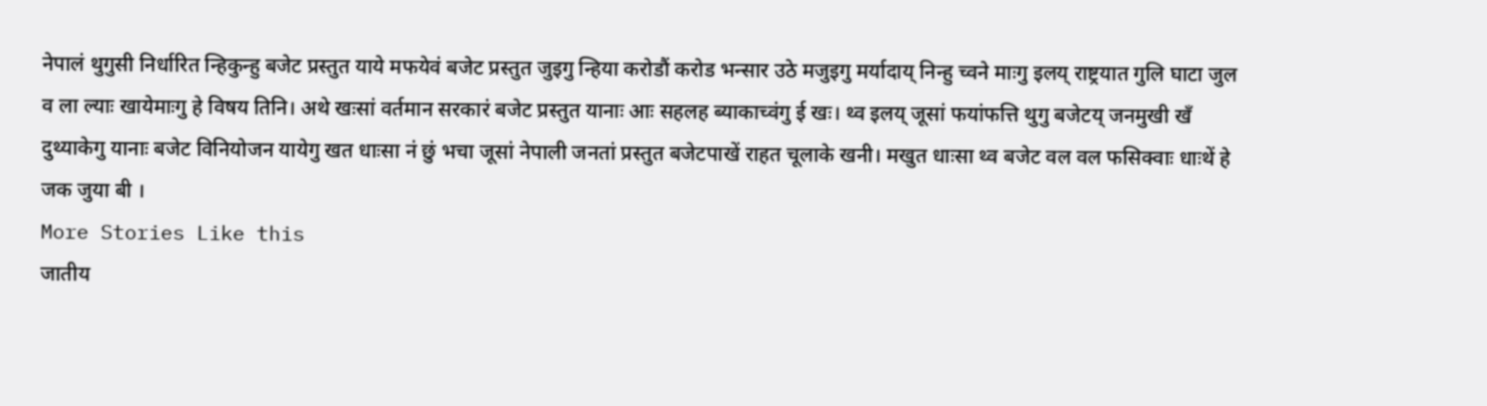नेपालं थुगुसी निर्धारित न्हिकुन्हु बजेट प्रस्तुत याये मफयेवं बजेट प्रस्तुत जुइगु न्हिया करोडौं करोड भन्सार उठे मजुइगु मर्यादाय् निन्हु च्वने माःगु इलय् राष्ट्रयात गुलि घाटा जुल व ला ल्याः खायेमाःगु हे विषय तिनि। अथे खःसां वर्तमान सरकारं बजेट प्रस्तुत यानाः आः सहलह ब्याकाच्वंगु ई खः। थ्व इलय् जूसां फयांफत्ति थुगु बजेटय् जनमुखी खँ दुथ्याकेगु यानाः बजेट विनियोजन यायेगु खत धाःसा नं छुं भचा जूसां नेपाली जनतां प्रस्तुत बजेटपाखें राहत चूलाके खनी। मखुत धाःसा थ्व बजेट वल वल फसिक्वाः धाःथें हे जक जुया बी ।
More Stories Like this
जातीय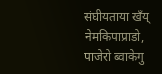संघीयताया खँय् नेमकिपाप्राडो, पाजेरो ब्वाकेगु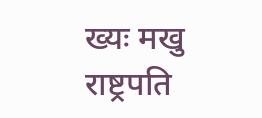ख्यः मखु
राष्ट्रपति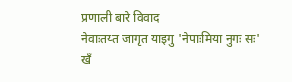प्रणाली बारे विवाद
नेवाःतय्त जागृत याइगु 'नेपाःमिया नुगः सः'
खँ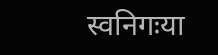स्वनिगःया